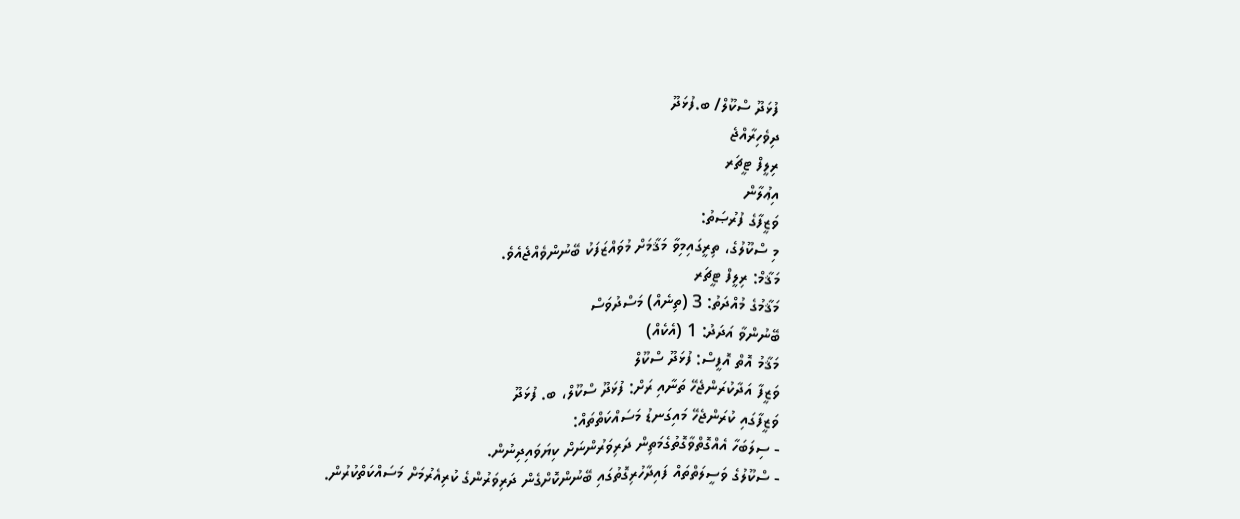ފުޅަދޫ ސްކޫލް/ ބ.ފުޅަދޫ
ދިވެހިރާއްޖެ
ރިލީފް ޓީޗަރ
އިޢުލާން
ވަޒީފާގެ ފުރުޞަތު:
މި ސްކޫލުގެ، ތިރީގައިމިވާ މަޤާމަށް މުވައްޒަފަކު ބޭނުންވެއްޖެއެވެ.
މަޤާމް: ރިލީފް ޓީޗަރ
މަޤާމުގެ މުއްދަތު: 3 (ތިނެއް) މަސްދުވަސް
ބޭނުންވާ އަދަދު: 1 (އެކެއް)
މަޤާމު އޮތް އޮފީސް: ފުޅަދޫ ސްކޫލް
ވަޒީފާ އަދާކުރަންޖެހޭ ތަނާއި ރަށް: ފުޅަދޫ ސްކޫލް، ބ. ފުޅަދޫ
ވަޒީފާގައި ކުރަންޖެހޭ މައިގަނޑު މަސައްކަތްތައް:
- ސިލަބަހާ އެއްގޮތްވާގޮތުގެމަތިން ދަރިވަރުންނަށް ކިޔަވައިދިނުން.
- ސްކޫލުގެ ވަސީލަތްތައް ފައިދާހުރިގޮތުގައި ބޭނުންކޮށްގެން ދަރިވަރުންގެ ކުރިއެރުމަށް މަސައްކަތްކުރުން.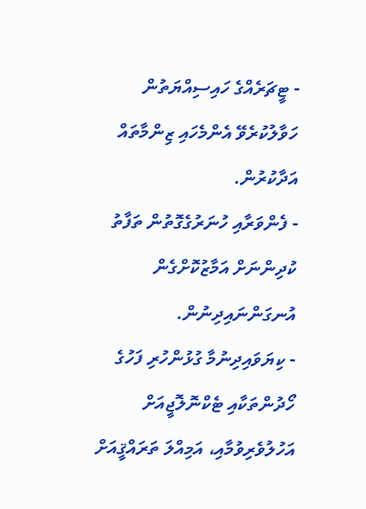- ޓީޗަރެއްގެ ހައިސިއްޔަތުން ހަވާލުކުރެވޭ އެންމެހައި ޒިންމާތައް އަދާކުރުން.
- ފެންވަރާއި ހުނަރުގެގޮތުން ތަފާތު ކުދިންނަށް އަމާޒުކޮށްގެން އުނގަންނައިދިނުން.
- ކިޔަވައިދިނުމާ ގުޅުންހުރި ފަހުގެ ހޯދުންތަކާއި ޓެކްނޮލޮޖީއަށް އަހުލުވެރިވުމާއި، އަމިއްލަ ތަރައްޤީއަށް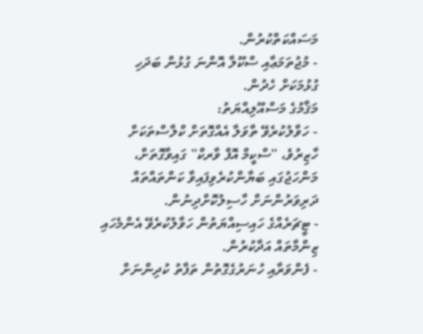މަސައްކަތްކުރުން.
- މުޖުތަމަޢާއި ސްކޫލާ އޮންނަ ގުޅުން ބަދަހި ގުޅުމަކަށް ހެދުން.
މަޤާމުގެ މަސްއޫލިއްޔަތު:
- ހަވާލުކުރެވޭ ތާވަލާ އެއްގޮތަށް ކްލާސްތަކަށް ހާޒިރުވެ، ''ސްކީމް އޮފް ވާރކް'' ގައިވާގޮތަށް، މަންހަޖުގައި ބަޔާންކުރެވިފައިވާ ކަންތައްތައް ދަރިވަރުންނަށް ހާސިލުކޮށްދިނުން.
- ޓީޗަރެއްގެ ހައިސިއްޔަތުން ހަވާލުކުރެވޭ އެންމެހައި ޒިންމާތައް އަދާކުރުން.
- ފެންވަރާއި ހުނަރުގެގޮތުން ތަފާތު ކުދިންނަށް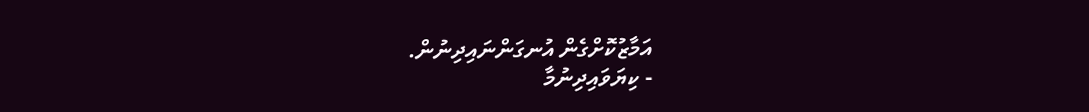އަމާޒުކޮށްގެން އުނގަންނައިދިނުން.
- ކިޔަވައިދިނުމާ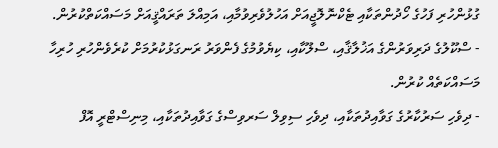ގުޅުންހުރި ފަހުގެ ހޯދުންތަކާއި ޓެކްނޮލޮޖީއަށް އަހުލުވެރިވުމާއި، އަމިއްލަ ތަރައްޤީއަށް މަސައްކަތްކުރުން.
- ސްކޫލުގެ ދަރިވަރުންގެ އަޚުލާޤާއި، ސްލޫކާއި، ކިޔެވުމުގެ ފެންވަރު ރަނގަޅުކުރުމަށް ކުރެވެންހުރި ހުރިހާ މަސައްކަތެއް ކުރުން.
- ދިވެހި ސަރުކާރުގެ ގަވާއިދުތަކާއި، ދިވެހި ސިވިލް ސަރވިސްގެ ގަވާއިދުތަކާއި، މިނިސްޓްރީ އޮފް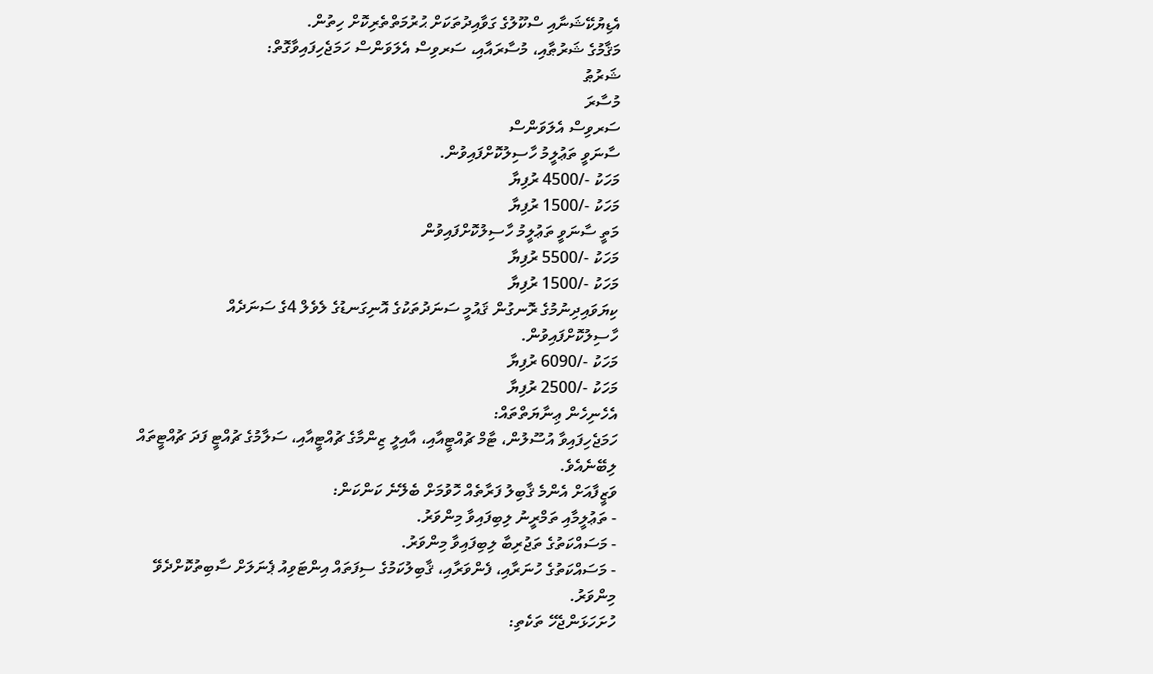އެޑިޔުކޭޝަނާއި ސްކޫލުގެ ގަވާއިދުތަކަށް ޙުރުމަތްތެރިކޮށް ހިތުން.
މަޤާމުގެ ޝަރުޠާއި، މުސާރައާއި، ސަރވިސް އެލަވަންސް ހަމަޖެހިފައިވާގޮތް:
ޝަރުޠު
މުސާރަ
ސަރވިސް އެލަވަންސް
ސާނަވީ ތަޢުލީމު ހާސިލުކޮށްފައިވުން.
މަހަކު -/4500 ރުފިޔާ
މަހަކު -/1500 ރުފިޔާ
މަތީ ސާނަވީ ތަޢުލީމު ހާސިލުކޮށްފައިވުން
މަހަކު -/5500 ރުފިޔާ
މަހަކު -/1500 ރުފިޔާ
ކިޔަވައިދިނުމުގެ ރޮނގުން ޤައުމީ ސަނަދުތަކުގެ އޮނިގަނޑުގެ ލެވެލް 4ގެ ސަނަދެއް ހާސިލުކޮށްފައިވުން.
މަހަކު -/6090 ރުފިޔާ
މަހަކު -/2500 ރުފިޔާ
އެހެނިހެން ޢިނާޔަތްތައް:
ހަމަޖެހިފައިވާ އުސޫލުން، ޓާމް ޗުއްޓީއާއި، އާއިލީ ޒިންމާގެ ޗުއްޓީއާއި، ސަލާމުގެ ޗުއްޓީ ފަދަ ޗުއްޓީތައް ލިބޭނެއެވެ.
ވަޒީފާއަށް އެންމެ ޤާބިލު ފަރާތެއް ހޮވުމަށް ބެލޭނެ ކަންކަން:
- ތަޢުލީމާއި ތަމްރީނު ލިބިފައިވާ މިންވަރު.
- މަސައްކަތުގެ ތަޖުރިބާ ލިބިފައިވާ މިންވަރު.
- މަސައްކަތުގެ ހުނަރާއި، ފެންވަރާއި، ޤާބިލުކަމުގެ ސިފަތައް އިންޓަވިއު ޕެނަލަށް ސާބިތުކޮށްދެވޭ މިންވަރު.
ހުށަހަޅަންޖެހޭ ތަކެތި: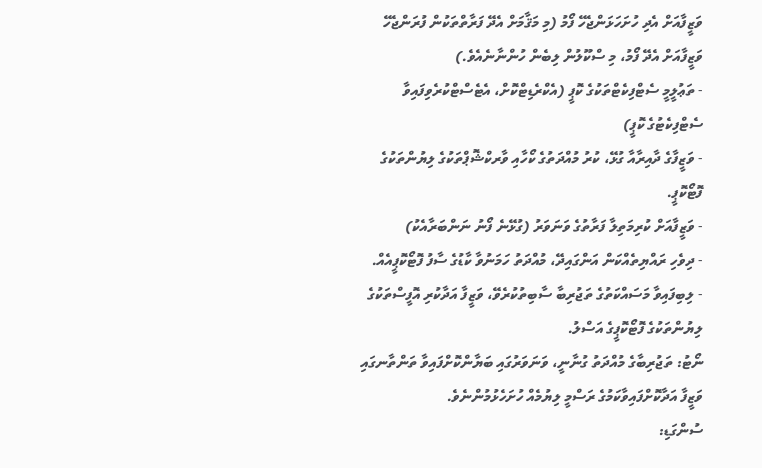ވަޒީފާއަށް އެދި ހުށަހަޅަންޖެހޭ ފޯމު (މި މަޤާމަށް އެދޭ ފަރާތްތަކުން ފުރަންޖެހޭ ވަޒީފާއަށް އެދޭ ފޯމު، މި ސްކޫލުން ލިބެން ހުންނާނެއެވެ.)
- ތަޢުލީމީ ސެޓްފިކެޓްތަކުގެ ކޮޕީ (އެކްރެޑިޓްކޮށް، އެޓެސްޓްކުރެވިފައިވާ ސެޓްފިކެޓުގެ ކޮޕީ)
- ވަޒީފާގެ ދާއިރާއާ ގުޅޭ، ކުރު މުއްދަތުގެ ކޯހާއި ވާރކްޝޮޕްތަކުގެ ލިޔުންތަކުގެ ފޮޓޯކޮޕީ.
- ވަޒީފާއަށް ކުރިމަތިލާ ފަރާތުގެ ވަނަވަރު (ގުޅޭނެ ފޯނު ނަންބަރާއެކު)
- ދިވެހި ރައްޔިތެއްކަން އަންގައިދޭ، މުއްދަތު ހަމަނުވާ ކާޑުގެ ސާފު ފޮޓޯކޮޕީއެއް.
- ލިބިފައިވާ މަސައްކަތުގެ ތަޖުރިބާ ސާބިތުކުރެވޭ، ވަޒީފާ އަދާކުރި އޮފީސްތަކުގެ ލިޔުންތަކުގެ ފޮޓޯކޮޕީގެ އަސްލު.
ނޯޓު: ތަޖުރިބާގެ މުއްދަތު ގުނާނީ، ވަނަވަރުގައި ބަޔާންކޮށްފައިވާ ތަންތާނގައި ވަޒީފާ އަދާކޮށްފައިވާކަމުގެ ރަސްމީ ލިޔުމެއް ހުށަހެޅުމުންނެވެ.
ސުންގަޑި: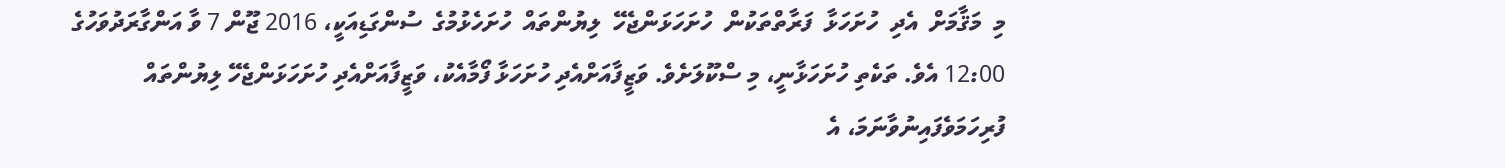މި  މަޤާމަށް  އެދި  ހުށަހަޅާ  ފަރާތްތަކުން  ހުށަހަޅަންޖެހޭ  ލިޔުންތައް  ހުށަހެޅުމުގެ  ސުންގަޑިއަކީ، 2016 ޖޫން 7 ވާ އަންގާރަދުވަހުގެ 12:00 އެވެ. ތަކެތި ހުށަހަޅާނީ، މި ސްކޫލަށެވެ. ވަޒީފާއަށްއެދި ހުށަހަޅާ ފޯމާއެކު، ވަޒީފާއަށްއެދި ހުށަހަޅަންޖެހޭ ލިޔުންތައް ފުރިހަމަވެފައިނުވާނަމަ، އެ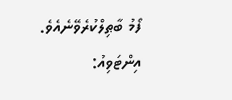ފޯމު ބާޠިލްކުރެވޭނެއެވެ.
އިންޓަވިއު: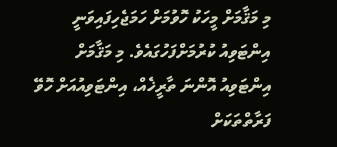މި މަޤާމަށް މީހަކު ހޮވުމަށް ހަމަޖެހިފައިވަނީ އިންޓަވިއު ކުރުމަށްފަހުގައެވެ. މި މަޤާމަށް އިންޓަވިއު އޮންނަ ތާރީޚެއް، އިންޓަވިއުއަށް ހޮވޭ ފަރާތްތަކަށް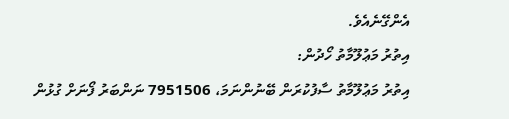އެންގޭނެއެވެ.
އިތުރު މަޢުލޫމާތު ހޯދުން:
އިތުރު މަޢުލޫމާތު ސާފުކުރަން ބޭނުންނަމަ، 7951506 ނަންބަރު ފޯނަށް ގުޅުން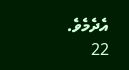އެދެމެވެ.
22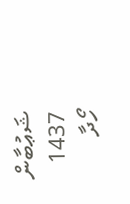ޝަޢުބާން 1437
ހޯދާ